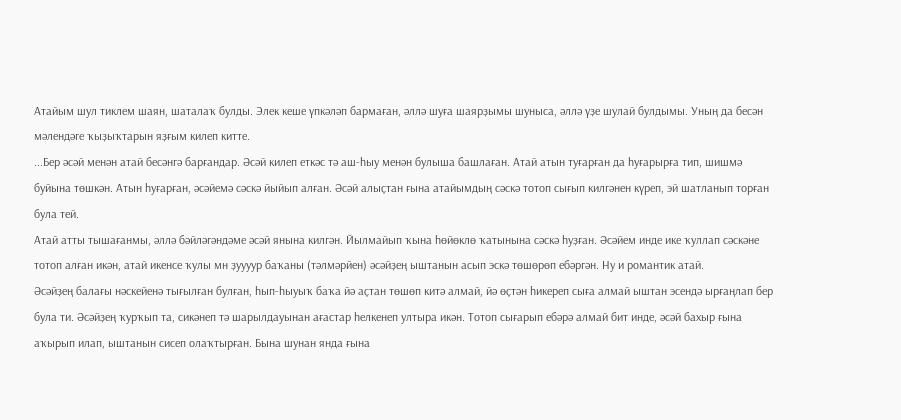Атайым шул тиклем шаян, шаталаҡ булды. Элек кеше үпкәләп бармаған, әллә шуға шаярҙымы шуныса, әллә үҙе шулай булдымы. Уның да бесән мәлендәге ҡыҙыҡтарын яҙғым килеп китте.
...Бер әсәй менән атай бесәнгә барғандар. Әсәй килеп еткәс тә аш-һыу менән булыша башлаған. Атай атын туғарған да һуғарырға тип, шишмә буйына төшкән. Атын һуғарған, әсәйемә сәскә йыйып алған. Әсәй алыҫтан ғына атайымдың сәскә тотоп сығып килгәнен күреп, эй шатланып торған була тей.
Атай атты тышағанмы, әллә бәйләгәндәме әсәй янына килгән. Йылмайып ҡына һөйөклө ҡатынына сәскә һуҙған. Әсәйем инде ике ҡуллап сәскәне тотоп алған икән, атай икенсе ҡулы мн ҙуууур баҡаны (тәлмәрйен) әсәйҙең ыштанын асып эскә төшөрөп ебәргән. Ну и романтик атай.
Әсәйҙең балағы нәскейенә тығылған булған, һып-һыуыҡ баҡа йә аҫтан төшөп китә алмай, йә өҫтән һикереп сыға алмай ыштан эсендә ырғаңлап бер була ти. Әсәйҙең ҡурҡып та, сикәнеп тә шарылдауынан ағастар һелкенеп ултыра икән. Тотоп сығарып ебәрә алмай бит инде, әсәй бахыр ғына аҡырып илап, ыштанын сисеп олаҡтырған. Бына шунан янда ғына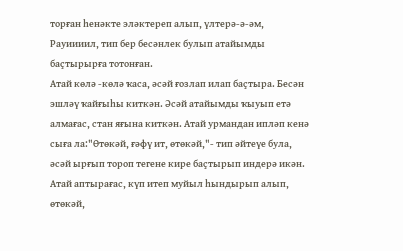торған һенәкте эләктереп алып, үлтерә-ә-әм, Рауиииил, тип бер бесәнлек булып атайымды баҫтырырға тотонған.
Атай көлә -көлә ҡаса, әсәй ғозлап илап баҫтыра. Бесән эшләү ҡайғыһы киткән. Әсәй атайымды ҡыуып етә алмағас, стан яғына киткән. Атай урмандан ипләп кенә сыға ла:"Өтөкәй, ғәфү ит, өтөкәй,"- тип әйтеүе була, әсәй ырғып тороп тегене кире баҫтырып индерә икән. Атай аптырағас, күп итеп муйыл һындырып алып, өтөкәй,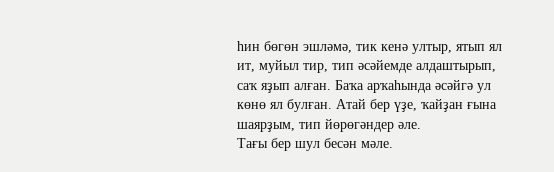һин бөгөн эшләмә, тик кенә ултыр, ятып ял ит, муйыл тир, тип әсәйемде алдаштырып, саҡ яҙып алған. Баҡа арҡаһында әсәйгә ул көнө ял булған. Атай бер үҙе, ҡайҙан ғына шаярҙым, тип йөрөгәндер әле.
Тағы бер шул бесән мәле.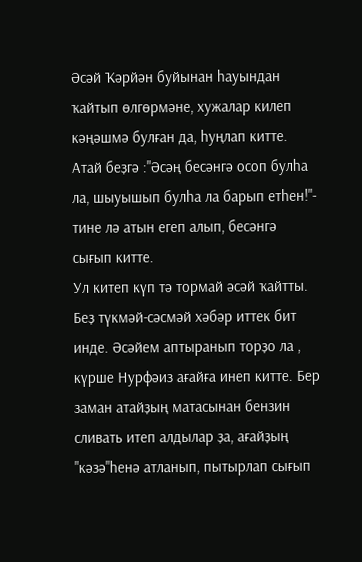Әсәй Ҡәрйән буйынан һауындан ҡайтып өлгөрмәне, хужалар килеп кәңәшмә булған да, һуңлап китте. Атай беҙгә :"Әсәң бесәнгә осоп булһа ла, шыуышып булһа ла барып етһен!"- тине лә атын егеп алып, бесәнгә сығып китте.
Ул китеп күп тә тормай әсәй ҡайтты. Беҙ түкмәй-сәсмәй хәбәр иттек бит инде. Әсәйем аптыранып торҙо ла , күрше Нурфәиз ағайға инеп китте. Бер заман атайҙың матасынан бензин сливать итеп алдылар ҙа, ағайҙың "кәзә"һенә атланып, пытырлап сығып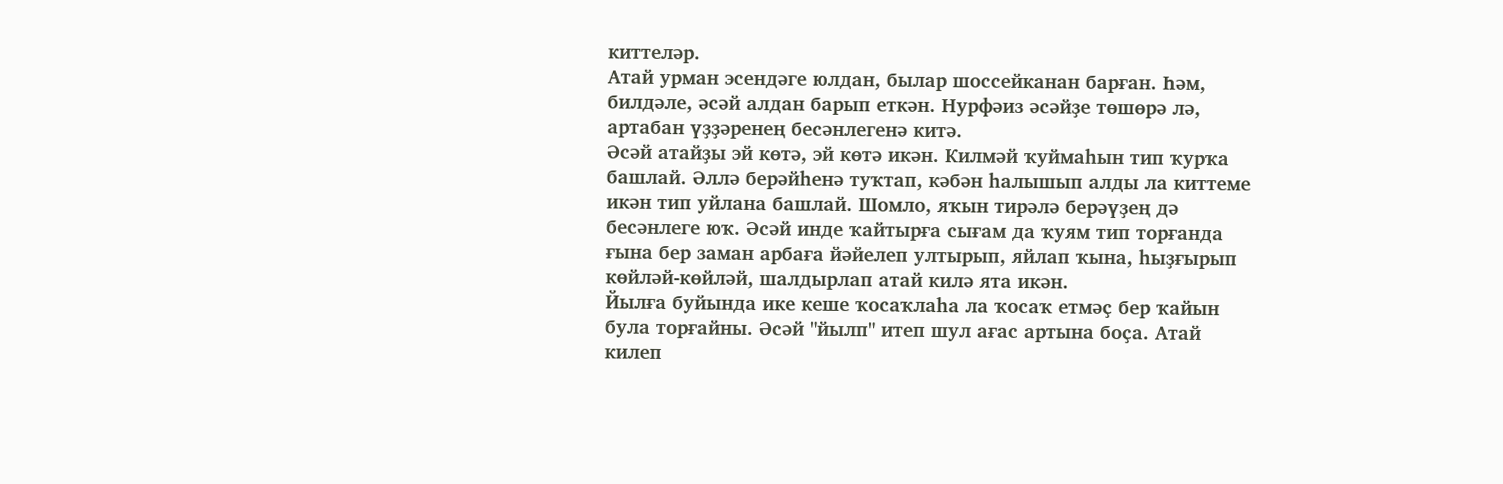киттеләр.
Атай урман эсендәге юлдан, былар шоссейканан барған. Һәм, билдәле, әсәй алдан барып еткән. Нурфәиз әсәйҙе төшөрә лә, артабан үҙҙәренең бесәнлегенә китә.
Әсәй атайҙы эй көтә, эй көтә икән. Килмәй ҡуймаһын тип ҡурҡа башлай. Әллә берәйһенә туҡтап, кәбән һалышып алды ла киттеме икән тип уйлана башлай. Шомло, яҡын тирәлә берәүҙең дә бесәнлеге юҡ. Әсәй инде ҡайтырға сығам да ҡуям тип торғанда ғына бер заман арбаға йәйелеп ултырып, яйлап ҡына, һыҙғырып көйләй-көйләй, шалдырлап атай килә ята икән.
Йылға буйында ике кеше ҡосаҡлаһа ла ҡосаҡ етмәҫ бер ҡайын була торғайны. Әсәй "йылп" итеп шул ағас артына боҫа. Атай килеп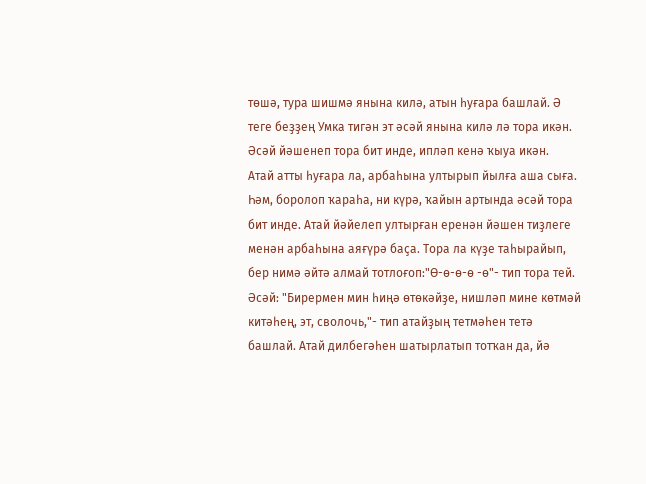төшә, тура шишмә янына килә, атын һуғара башлай. Ә теге беҙҙең Умка тигән эт әсәй янына килә лә тора икән. Әсәй йәшенеп тора бит инде, ипләп кенә ҡыуа икән.
Атай атты һуғара ла, арбаһына ултырып йылға аша сыға. Һәм, боролоп ҡараһа, ни күрә, ҡайын артында әсәй тора бит инде. Атай йәйелеп ултырған еренән йәшен тиҙлеге менән арбаһына аяғүрә баҫа. Тора ла күҙе таһырайып, бер нимә әйтә алмай тотлоғоп:"Ө-ө-ө-ө -ө"- тип тора тей.
Әсәй: "Бирермен мин һиңә өтөкәйҙе, нишләп мине көтмәй китәһең, эт, сволочь,"- тип атайҙың тетмәһен тетә башлай. Атай дилбегәһен шатырлатып тотҡан да, йә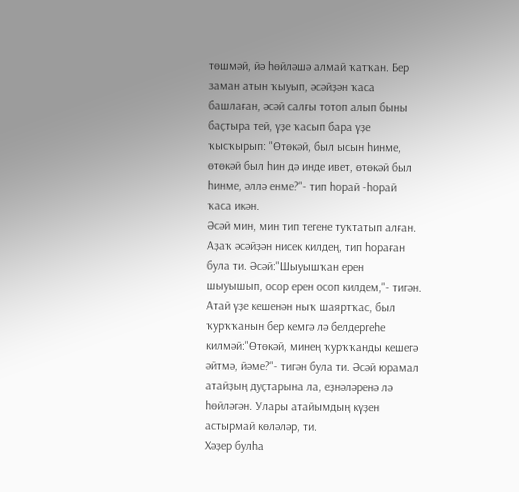төшмәй, йә һөйләшә алмай ҡатҡан. Бер заман атын ҡыуып, әсәйҙән ҡаса башлаған, әсәй салғы тотоп алып быны баҫтыра тей, үҙе ҡасып бара үҙе ҡысҡырып: "Өтөкәй, был ысын һинме, өтөкәй был һин дә инде ивет, өтөкәй был һинме, әллә енме?"- тип һорай -һорай ҡаса икән.
Әсәй мин, мин тип тегене туҡтатып алған. Аҙаҡ әсәйҙән нисек килдең, тип һораған була ти. Әсәй:"Шыуышҡан ерен шыуышып, осор ерен осоп килдем,"- тигән.
Атай үҙе кешенән ныҡ шаяртҡас, был ҡурҡҡанын бер кемгә лә белдергеһе килмәй:"Өтөкәй, минең ҡурҡҡанды кешегә әйтмә, йәме?"- тигән була ти. Әсәй юрамал атайҙың дуҫтарына ла, еҙнәләренә лә һөйләгән. Улары атайымдың күҙен астырмай көләләр, ти.
Хәҙер булһа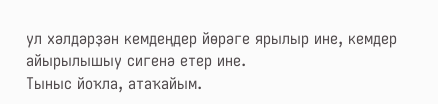ул хәлдәрҙән кемдеңдер йөрәге ярылыр ине, кемдер айырылышыу сигенә етер ине.
Тыныс йоҡла, атаҡайым.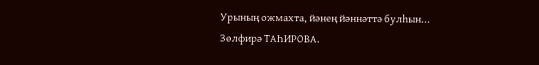Урының ожмахта, йәнең йәннәттә булһын...
Зөлфирә ТАҺИРОВА.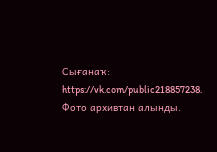Сығанаҡ: https://vk.com/public218857238.
Фото архивтан алынды.